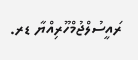ރައީސުލްޖުމްހޫރިއްޔާ ޑރ.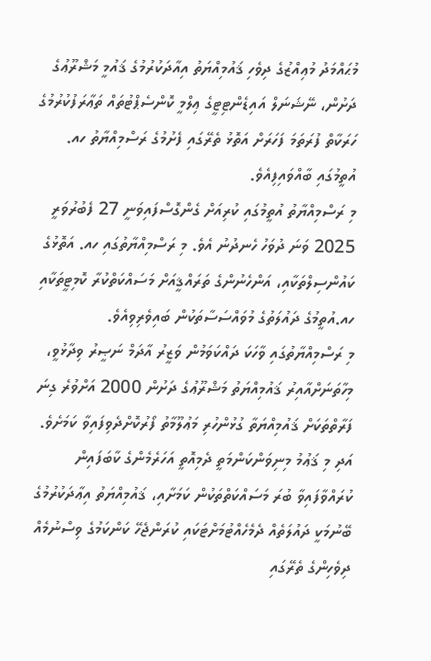މުޙައްމަދު މުޢިއްޒުގެ ދިވެހި ޤައުމިއްޔަތު އިއާދަކުރުމުގެ ޤައުމީ މަޝްރޫޢުގެ ދަށުން، ނޭޝަނަލް އައިޑެންޓިޓީގެ ޢިލްމީ ކޮންސެޕްޓުތައް ތަޢާރަފުކުރުމުގެ ހަރަކާތް ފުރަތަމަ ފަހަރަށް އަތޮޅު ތެރޭގައި ފެށުމުގެ ރަސްމިއްޔާތު ހއ. އުތީމުގައި ބާއްވައިފިއެވެ.
މި ރަސްމިއްޔާތު އުތީމުގައި ކުރިއަށް ގެންގޮސްފައިވަނީ 27 ފެބުރުވަރީ 2025 ވަނަ ދުވަހު ހެނދުނު އެވެ. މި ރަސްމިއްޔާތުގައި ހއ. އަތޮޅުގެ ކައުންސިލްތަކާއި، އަންހެނުންގެ ތަރައްޤީއަށް މަސައްކަތްކުރާ ކޮމިޓީތަކާއި ހއ.އުތީމުގެ ދައުލަތުގެ މުވައްސަސާތަކުން ބައިވެރިވިއެވެ.
މި ރަސްމިއްޔާތުގައި ވާހަކަ ދައްކަވަމުން ވަޒީރު އާދަމް ނަޞީރު ވިދާޅުވީ، މިހާތަނަށްއާއިރު ޤައުމިއްޔަތު މަޝްރޫޢުގެ ދަށުން 2000 އަށްވުރެ ގިނަ ފަރާތްތަކަށް ޤައުމިއްޔަތާ ގުޅުންހުރި މަޢުލޫމާތު ފޯރުކޮށްދެވިފައިވާ ކަމަށެވެ. އަދި މި ޤަޢުމު މިނިވަންކަންމަތީ ދެމިއޮތީ އަހަރެމެންގެ ކާބަފައިން ކުރައްވާފައިވާ ބުރަ މަސައްކަތްތަކުން ކަމަށާއި، ޤައުމިއްޔަތު އިޢާދަކުރުމުގެ ބޭނުމަކީ ދައުލަތެއް ދެމެހެއްޓުމަށްޓަކައި ކުރަންޖެހޭ ކަންކަމުގެ ވިސްނުމެއް ދިވެހިންގެ ތެރޭގައި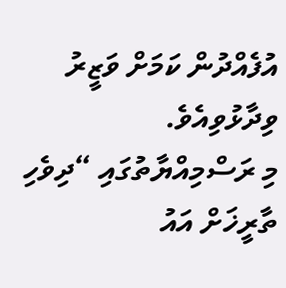އުފެއްދުން ކަމަށް ވަޒީރު ވިދާޅުވިއެވެ.
މި ރަސްމިއްޔާތުގައި “ދިވެހި ތާރީޚަށް އައު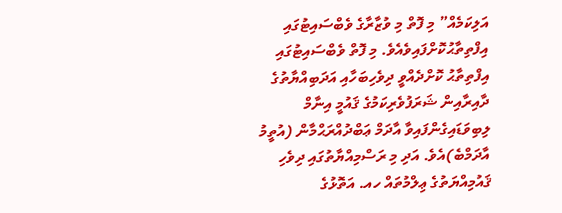އަލިކަމެއް” މި ފޮތް މި ވުޒާރާގެ ވެބްސައިޓުގައި އިފްތިތާޙުކޮށްފައިވެއެވެ. މި ފޮތް ވެބްސައިޓުގައި އިފްތިތާޙު ކޮށްދެއްވީ ދިވެހިބަހާއި އަދަބިއްޔާތުގެ ދާއިރާއިން ޝަރަފުވެރިކަމުގެ ޤައުމީ އިނާމް ލިބިވަޑައިގެންފައިވާ އާދަމް ޢަބްދުއްރަޙްމާން (އުތީމު އާދަމްބެ)އެވެ. އަދި މި ރަސްމިއްޔާތުގައި ދިވެހި ޤައުމިއްޔަތުގެ ޢިލްމުތައް ހއ. އަތޮޅުގެ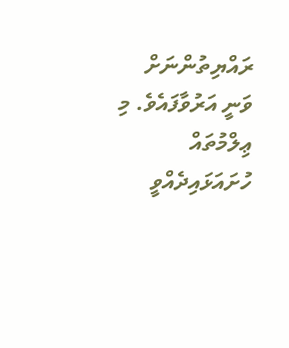ރައްޔިތުންނަށް ވަނީ އަރުވާފައެވެ. މި ޢިލްމުތައް ހުށައަޅައިދެއްވީ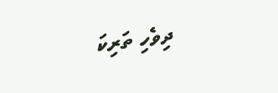ދިވެހި ތަރިކަ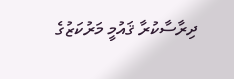ދިރާސާކުރާ ޤައުމީ މަރުކަޒުގެ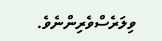ވިލަރެސްވެރިންނެވެ.